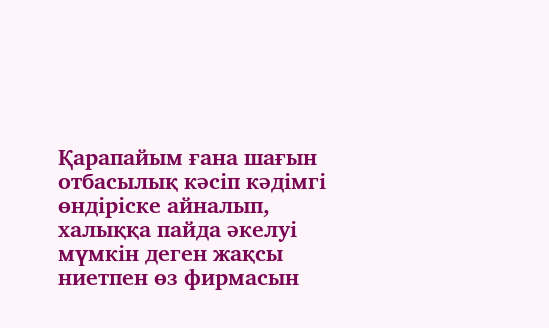Қарапайым ғана шағын отбасылық кәсіп кәдімгі өндіріске айналып, халыққа пайда әкелуі мүмкін деген жақсы ниетпен өз фирмасын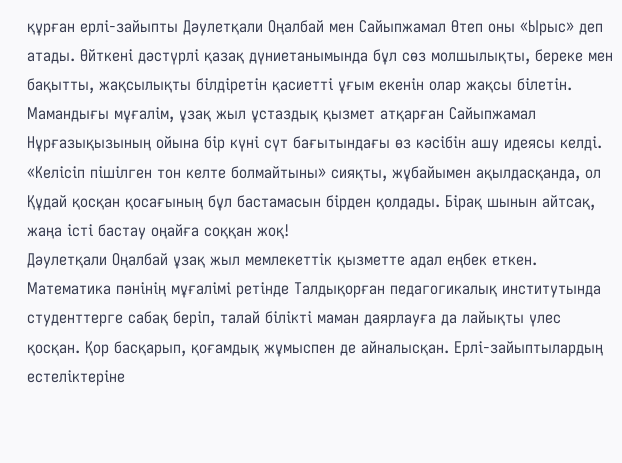құрған ерлі-зайыпты Дәулетқали Оңалбай мен Сайыпжамал Өтеп оны «Ырыс» деп атады. Өйткені дәстүрлі қазақ дүниетанымында бұл сөз молшылықты, береке мен бақытты, жақсылықты білдіретін қасиетті ұғым екенін олар жақсы білетін.
Мамандығы мұғалім, ұзақ жыл ұстаздық қызмет атқарған Сайыпжамал Нұрғазықызының ойына бір күні сүт бағытындағы өз кәсібін ашу идеясы келді. «Келісіп пішілген тон келте болмайтыны» сияқты, жұбайымен ақылдасқанда, ол Құдай қосқан қосағының бұл бастамасын бірден қолдады. Бірақ шынын айтсақ, жаңа істі бастау оңайға соққан жоқ!
Дәулетқали Оңалбай ұзақ жыл мемлекеттік қызметте адал еңбек еткен. Математика пәнінің мұғалімі ретінде Талдықорған педагогикалық институтында студенттерге сабақ беріп, талай білікті маман даярлауға да лайықты үлес қосқан. Қор басқарып, қоғамдық жұмыспен де айналысқан. Ерлі-зайыптылардың естеліктеріне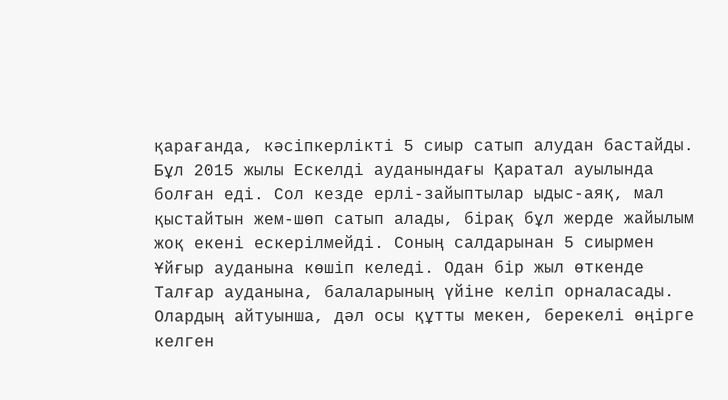қарағанда, кәсіпкерлікті 5 сиыр сатып алудан бастайды. Бұл 2015 жылы Ескелді ауданындағы Қаратал ауылында болған еді. Сол кезде ерлі-зайыптылар ыдыс-аяқ, мал қыстайтын жем-шөп сатып алады, бірақ бұл жерде жайылым жоқ екені ескерілмейді. Соның салдарынан 5 сиырмен Ұйғыр ауданына көшіп келеді. Одан бір жыл өткенде Талғар ауданына, балаларының үйіне келіп орналасады. Олардың айтуынша, дәл осы құтты мекен, берекелі өңірге келген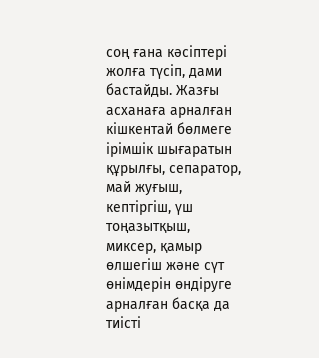соң ғана кәсіптері жолға түсіп, дами бастайды. Жазғы асханаға арналған кішкентай бөлмеге ірімшік шығаратын құрылғы, сепаратор, май жуғыш, кептіргіш, үш тоңазытқыш, миксер, қамыр өлшегіш және сүт өнімдерін өндіруге арналған басқа да тиісті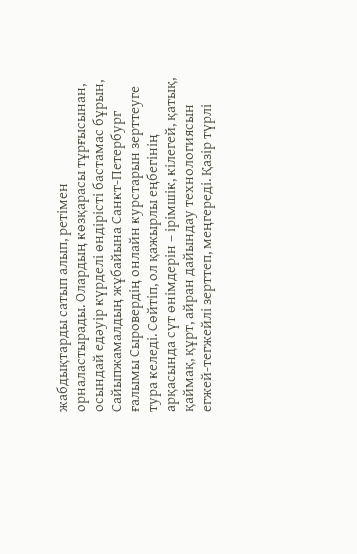жабдықтарды сатып алып, ретімен орналастырады. Олардың көзқарасы тұрғысынан, осындай едәуір күрделі өндірісті бастамас бұрын, Сайыпжамалдың жұбайына Санкт-Петербург ғалымы Сыровердің онлайн курстарын зерттеуге тура келеді. Сөйтіп, ол қажырлы еңбегінің арқасында сүт өнімдерін – ірімшік, кілегей, қатық, қаймақ, құрт, айран дайындау технологиясын егжей-тегжейлі зерттеп, меңгереді. Қазір түрлі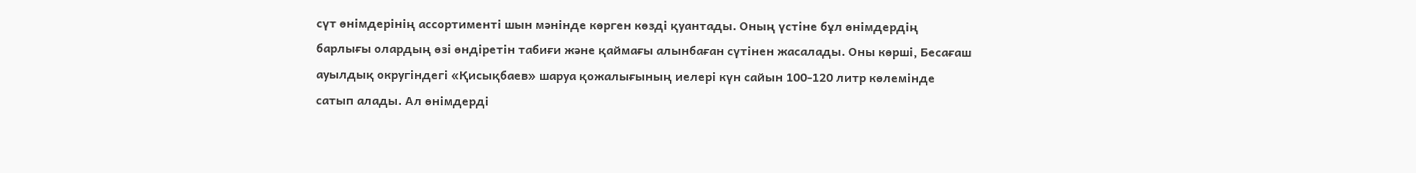сүт өнімдерінің ассортименті шын мәнінде көрген көзді қуантады. Оның үстіне бұл өнімдердің барлығы олардың өзі өндіретін табиғи және қаймағы алынбаған сүтінен жасалады. Оны көрші, Бесағаш ауылдық округіндегі «Қисықбаев» шаруа қожалығының иелері күн сайын 100-120 литр көлемінде сатып алады. Ал өнімдерді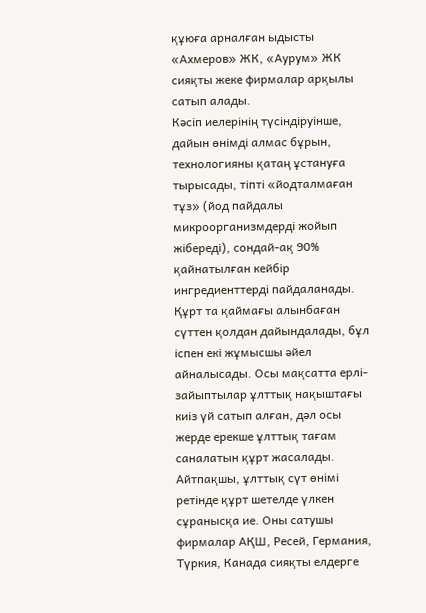құюға арналған ыдысты «Ахмеров» ЖК, «Аурум» ЖК сияқты жеке фирмалар арқылы сатып алады.
Кәсіп иелерінің түсіндіруінше, дайын өнімді алмас бұрын, технологияны қатаң ұстануға тырысады, тіпті «йодталмаған тұз» (йод пайдалы микроорганизмдерді жойып жібереді), сондай-ақ 90% қайнатылған кейбір ингредиенттерді пайдаланады. Құрт та қаймағы алынбаған сүттен қолдан дайындалады, бұл іспен екі жұмысшы әйел айналысады. Осы мақсатта ерлі-зайыптылар ұлттық нақыштағы киіз үй сатып алған, дәл осы жерде ерекше ұлттық тағам саналатын құрт жасалады. Айтпақшы, ұлттық сүт өнімі ретінде құрт шетелде үлкен сұранысқа ие. Оны сатушы фирмалар АҚШ, Ресей, Германия, Түркия, Канада сияқты елдерге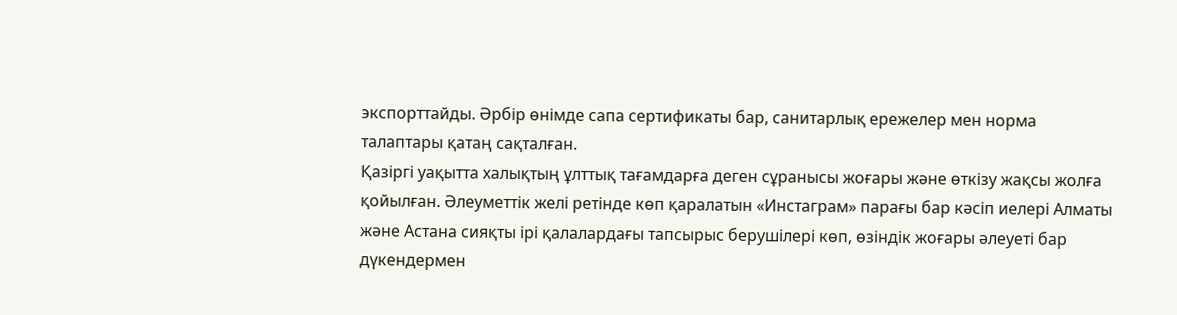экспорттайды. Әрбір өнімде сапа сертификаты бар, санитарлық ережелер мен норма талаптары қатаң сақталған.
Қазіргі уақытта халықтың ұлттық тағамдарға деген сұранысы жоғары және өткізу жақсы жолға қойылған. Әлеуметтік желі ретінде көп қаралатын «Инстаграм» парағы бар кәсіп иелері Алматы және Астана сияқты ірі қалалардағы тапсырыс берушілері көп, өзіндік жоғары әлеуеті бар дүкендермен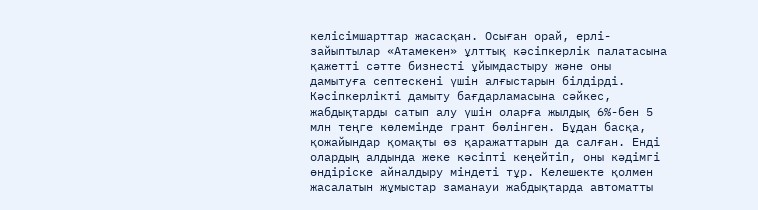келісімшарттар жасасқан. Осыған орай, ерлі-зайыптылар «Атамекен» ұлттық кәсіпкерлік палатасына қажетті сәтте бизнесті ұйымдастыру және оны дамытуға септескені үшін алғыстарын білдірді. Кәсіпкерлікті дамыту бағдарламасына сәйкес, жабдықтарды сатып алу үшін оларға жылдық 6%-бен 5 млн теңге көлемінде грант бөлінген. Бұдан басқа, қожайындар қомақты өз қаражаттарын да салған. Енді олардың алдында жеке кәсіпті кеңейтіп, оны кәдімгі өндіріске айналдыру міндеті тұр. Келешекте қолмен жасалатын жұмыстар заманауи жабдықтарда автоматты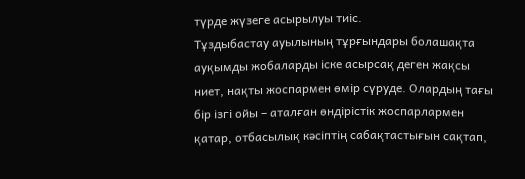түрде жүзеге асырылуы тиіс.
Тұздыбастау ауылының тұрғындары болашақта ауқымды жобаларды іске асырсақ деген жақсы ниет, нақты жоспармен өмір сүруде. Олардың тағы бір ізгі ойы – аталған өндірістік жоспарлармен қатар, отбасылық кәсіптің сабақтастығын сақтап,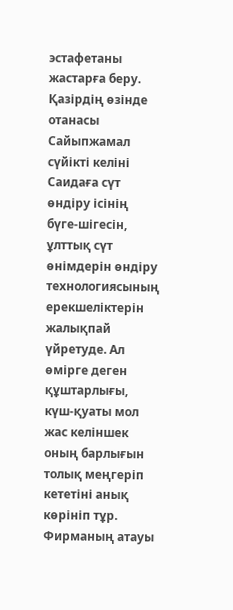эстафетаны жастарға беру. Қазірдің өзінде отанасы Сайыпжамал сүйікті келіні Саидаға сүт өндіру ісінің бүге-шігесін, ұлттық сүт өнімдерін өндіру технологиясының ерекшеліктерін жалықпай үйретуде. Ал өмірге деген құштарлығы, күш-қуаты мол жас келіншек оның барлығын толық меңгеріп кететіні анық көрініп тұр.
Фирманың атауы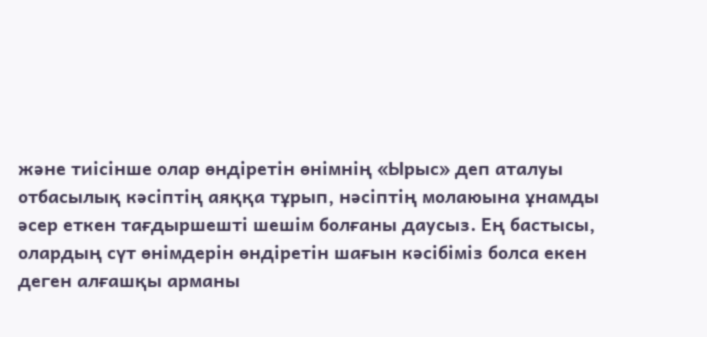және тиiсiнше олар өндiретiн өнiмнің «Ырыс» деп аталуы отбасылық кәсіптің аяққа тұрып, нәсіптің молаюына ұнамды әсер еткен тағдыршешті шешім болғаны даусыз. Ең бастысы, олардың сүт өнімдерін өндіретін шағын кәсібіміз болса екен деген алғашқы арманы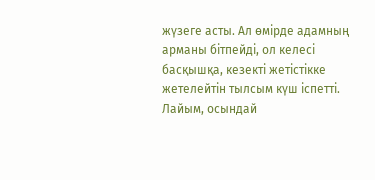жүзеге асты. Ал өмірде адамның арманы бітпейді, ол келесі басқышқа, кезекті жетістікке жетелейтін тылсым күш іспетті. Лайым, осындай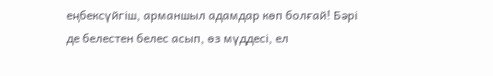еңбексүйгіш, арманшыл адамдар көп болғай! Бәрі де белестен белес асып, өз мүддесі, ел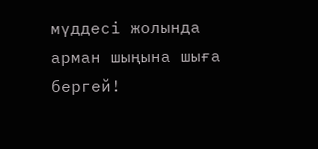мүддесі жолында арман шыңына шыға бергей!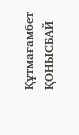Құтмағамбет ҚОНЫСБАЙ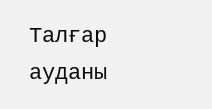Талғар ауданы